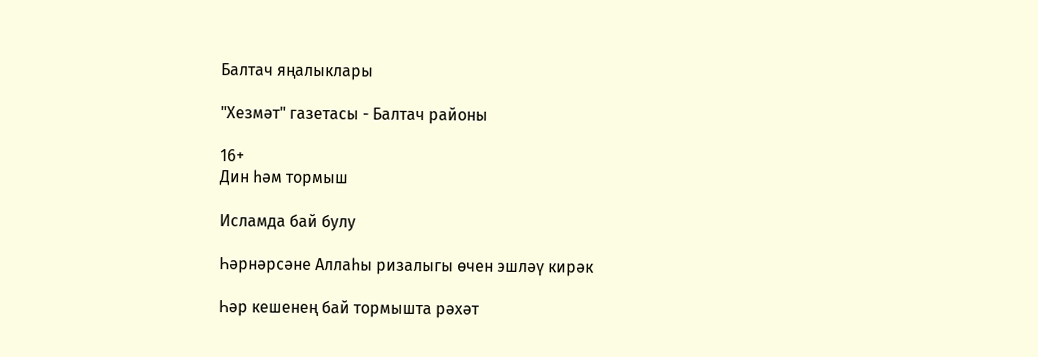Балтач яңалыклары

"Хезмәт" газетасы - Балтач районы

16+
Дин һәм тормыш

Исламда бай булу

Һәрнәрсәне Аллаһы ризалыгы өчен эшләү кирәк

Һәр кешенең бай тормышта рәхәт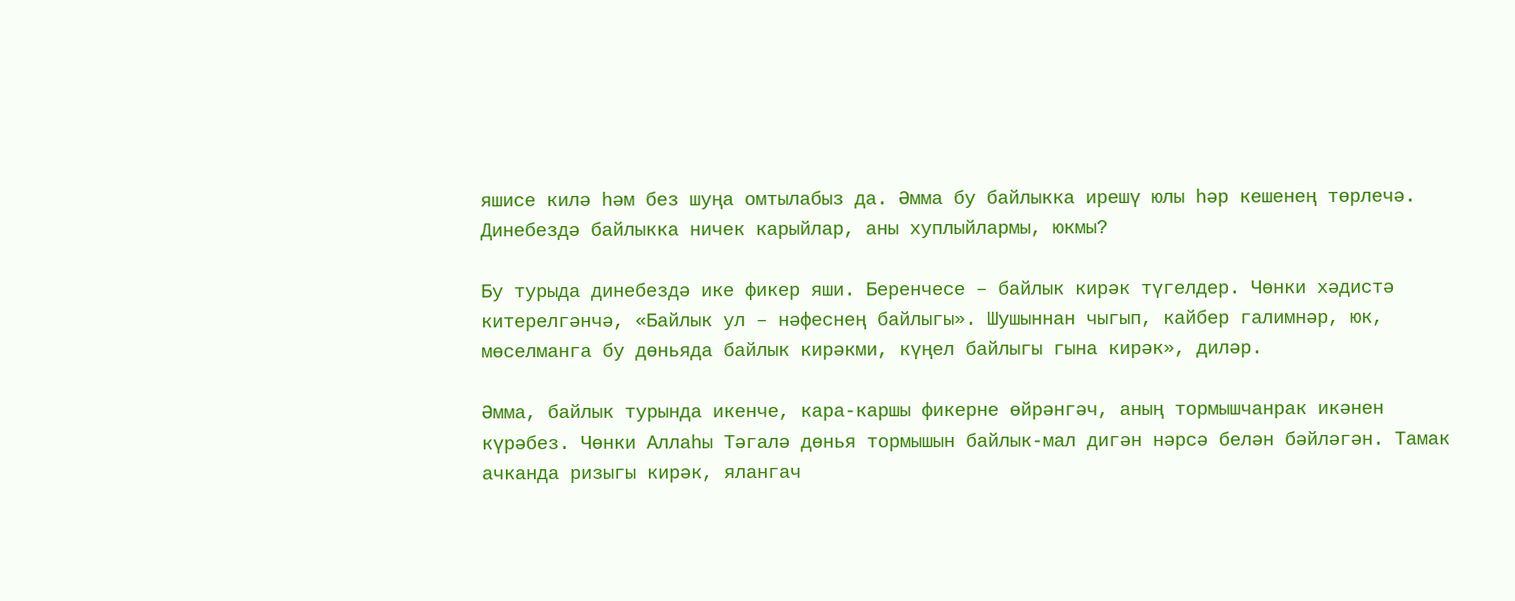яшисе килә һәм без шуңа омтылабыз да. Әмма бу байлыкка ирешү юлы һәр кешенең төрлечә. Динебездә байлыкка ничек карыйлар, аны хуплыйлармы, юкмы?

Бу турыда динебездә ике фикер яши. Беренчесе – байлык кирәк түгелдер. Чөнки хәдистә китерелгәнчә, «Байлык ул – нәфеснең байлыгы». Шушыннан чыгып, кайбер галимнәр, юк, мөселманга бу дөньяда байлык кирәкми, күңел байлыгы гына кирәк», диләр.

Әмма, байлык турында икенче, кара-каршы фикерне өйрәнгәч, аның тормышчанрак икәнен күрәбез. Чөнки Аллаһы Тәгалә дөнья тормышын байлык-мал дигән нәрсә белән бәйләгән. Тамак ачканда ризыгы кирәк, ялангач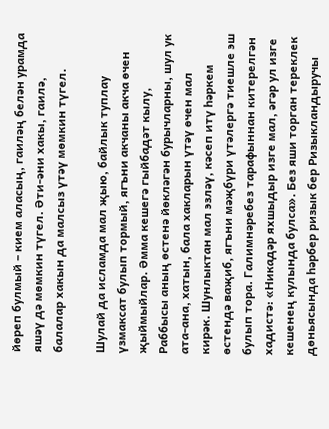йөреп булмый – кием аласың, гаиләң белән урамда яшәү дә мөмкин түгел. Әти-әни хакы, гаилә, балалар хакын да малсыз үтәү мөмкин түгел.

Шулай да исламда мал җыю, байлык туплау үзмаксат булып тормый, ягъни акчаны акча өчен җыймыйлар. Әмма кешегә гыйбадәт кылу, Раббысы аның өстенә йөкләгән бурычларны, шул ук ата-ана, хатын, бала хакларын үтәү өчен мал кирәк. Шунлыктан мал эзләү, кәсеп итү һәркем өстендә ваҗиб, ягъни мәҗбүри үтәлергә тиешле эш булып тора. Галимнәребез тарафыннан китерелгән хадистә: «Никадәр яхшыдыр изге мал, әгәр ул изге кешенең кулында булса». Без яши торган тереклек дөньясында һәрбер ризык бер Ризыкландыручы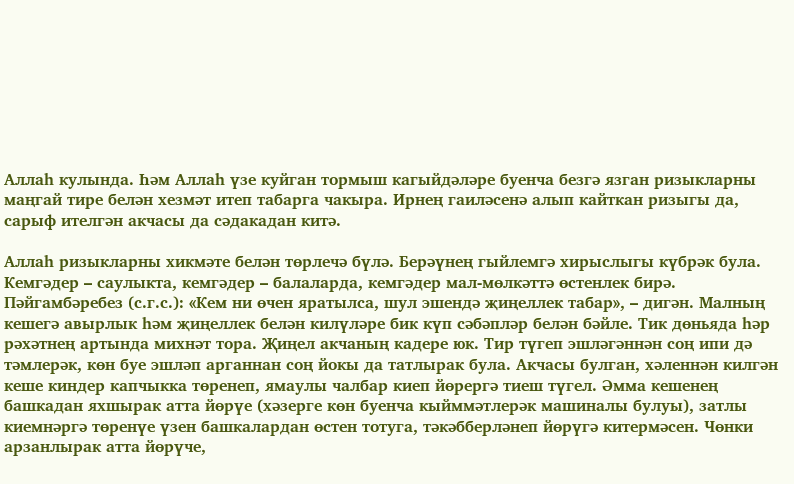Аллаһ кулында. Һәм Аллаһ үзе куйган тормыш кагыйдәләре буенча безгә язган ризыкларны маңгай тире белән хезмәт итеп табарга чакыра. Ирнең гаиләсенә алып кайткан ризыгы да, сарыф ителгән акчасы да сәдакадан китә.

Аллаһ ризыкларны хикмәте белән төрлечә бүлә. Берәүнең гыйлемгә хирыслыгы күбрәк була. Кемгәдер – саулыкта, кемгәдер – балаларда, кемгәдер мал-мөлкәттә өстенлек бирә. Пәйгамбәребез (с.г.с.): «Кем ни өчен яратылса, шул эшендә җиңеллек табар», – дигән. Малның кешегә авырлык һәм җиңеллек белән килүләре бик күп сәбәпләр белән бәйле. Тик дөньяда һәр рәхәтнең артында михнәт тора. Җиңел акчаның кадере юк. Тир түгеп эшләгәннән соң ипи дә тәмлерәк, көн буе эшләп арганнан соң йокы да татлырак була. Акчасы булган, хәленнән килгән кеше киндер капчыкка төренеп, ямаулы чалбар киеп йөрергә тиеш түгел. Әмма кешенең башкадан яхшырак атта йөрүе (хәзерге көн буенча кыйммәтлерәк машиналы булуы), затлы киемнәргә төренүе үзен башкалардан өстен тотуга, тәкәбберләнеп йөрүгә китермәсен. Чөнки арзанлырак атта йөрүче,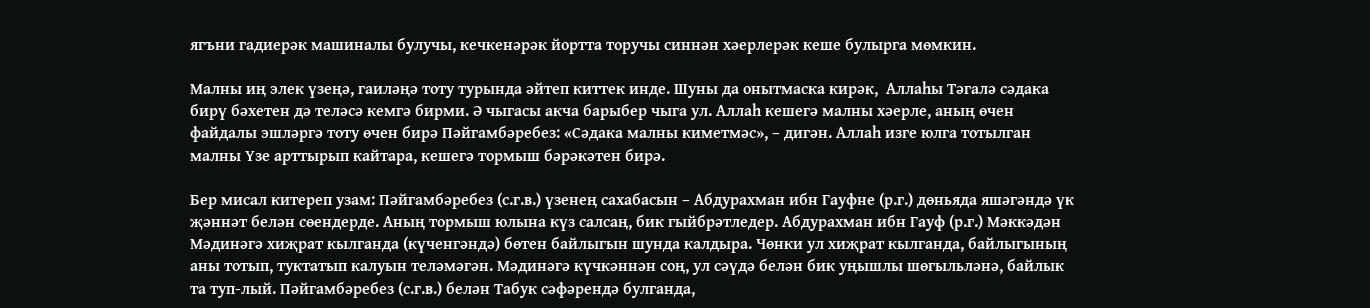ягъни гадиерәк машиналы булучы, кечкенәрәк йортта торучы синнән хәерлерәк кеше булырга мөмкин.

Малны иң элек үзеңә, гаиләңә тоту турында әйтеп киттек инде. Шуны да онытмаска кирәк,  Аллаһы Тәгалә сәдака бирү бәхетен дә теләсә кемгә бирми. Ә чыгасы акча барыбер чыга ул. Аллаһ кешегә малны хәерле, аның өчен файдалы эшләргә тоту өчен бирә Пәйгамбәребез: «Сәдака малны киметмәс», – дигән. Аллаһ изге юлга тотылган малны Үзе арттырып кайтара, кешегә тормыш бәрәкәтен бирә.

Бер мисал китереп узам: Пәйгамбәребез (с.г.в.) үзенең сахабасын – Абдурахман ибн Гауфне (р.г.) дөньяда яшәгәндә үк җәннәт белән сөендерде. Аның тормыш юлына күз салсаң, бик гыйбрәтледер. Абдурахман ибн Гауф (р.г.) Мәккәдән Мәдинәгә хиҗрат кылганда (күченгәндә) бөтен байлыгын шунда калдыра. Чөнки ул хиҗрат кылганда, байлыгының аны тотып, туктатып калуын теләмәгән. Мәдинәгә күчкәннән соң, ул сәүдә белән бик уңышлы шөгыльләнә, байлык та туп-лый. Пәйгамбәребез (с.г.в.) белән Табук сәфәрендә булганда,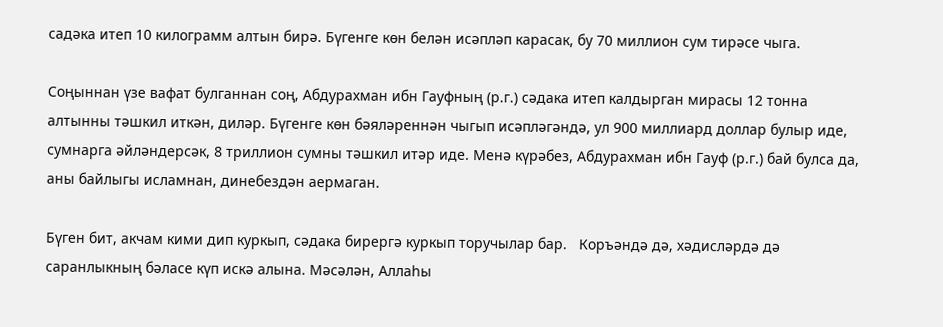садәка итеп 10 килограмм алтын бирә. Бүгенге көн белән исәпләп карасак, бу 70 миллион сум тирәсе чыга.

Соңыннан үзе вафат булганнан соң, Абдурахман ибн Гауфның (р.г.) сәдака итеп калдырган мирасы 12 тонна алтынны тәшкил иткән, диләр. Бүгенге көн бәяләреннән чыгып исәпләгәндә, ул 900 миллиард доллар булыр иде, сумнарга әйләндерсәк, 8 триллион сумны тәшкил итәр иде. Менә күрәбез, Абдурахман ибн Гауф (р.г.) бай булса да, аны байлыгы исламнан, динебездән аермаган.

Бүген бит, акчам кими дип куркып, сәдака бирергә куркып торучылар бар.   Коръәндә дә, хәдисләрдә дә саранлыкның бәласе күп искә алына. Мәсәлән, Аллаһы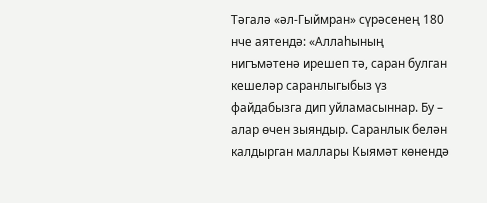Тәгалә «әл-Гыймран» сүрәсенең 180 нче аятендә: «Аллаһының нигъмәтенә ирешеп тә, саран булган кешеләр саранлыгыбыз үз файдабызга дип уйламасыннар. Бу – алар өчен зыяндыр. Саранлык белән калдырган маллары Кыямәт көнендә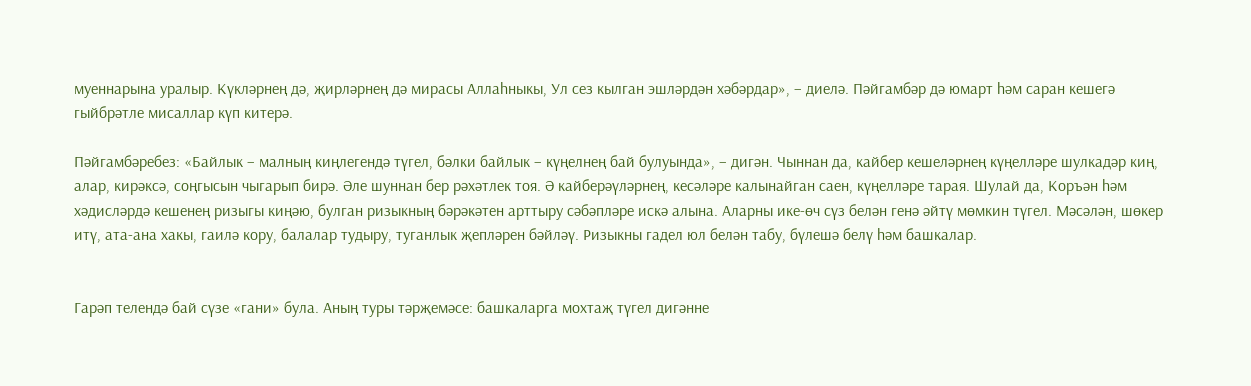муеннарына уралыр. Күкләрнең дә, җирләрнең дә мирасы Аллаһныкы, Ул сез кылган эшләрдән хәбәрдар», – диелә. Пәйгамбәр дә юмарт һәм саран кешегә гыйбрәтле мисаллар күп китерә.

Пәйгамбәребез: «Байлык – малның киңлегендә түгел, бәлки байлык – күңелнең бай булуында», – дигән. Чыннан да, кайбер кешеләрнең күңелләре шулкадәр киң, алар, кирәксә, соңгысын чыгарып бирә. Әле шуннан бер рәхәтлек тоя. Ә кайберәүләрнең, кесәләре калынайган саен, күңелләре тарая. Шулай да, Коръән һәм хәдисләрдә кешенең ризыгы киңәю, булган ризыкның бәрәкәтен арттыру сәбәпләре искә алына. Аларны ике-өч сүз белән генә әйтү мөмкин түгел. Мәсәлән, шөкер итү, ата-ана хакы, гаилә кору, балалар тудыру, туганлык җепләрен бәйләү. Ризыкны гадел юл белән табу, бүлешә белү һәм башкалар.


Гарәп телендә бай сүзе «гани» була. Аның туры тәрҗемәсе: башкаларга мохтаҗ түгел дигәнне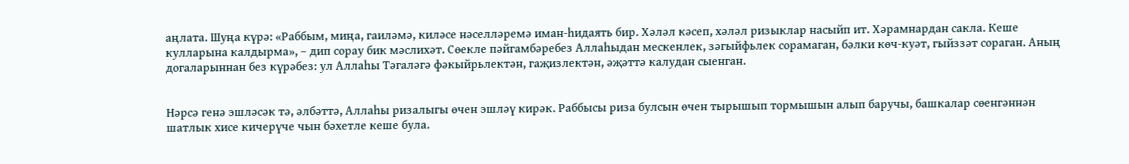аңлата. Шуңа күрә: «Раббым, миңа, гаиләмә, киләсе нәселләремә иман-һидаять бир. Хәләл кәсеп, хәләл ризыклар насыйп ит. Хәрамнардан сакла. Кеше кулларына калдырма», – дип сорау бик мәслихәт. Сөекле пәйгамбәребез Аллаһыдан мескенлек, зәгыйфьлек сорамаган, бәлки көч-куәт, гыйззәт сораган. Аның догаларыннан без күрәбез: ул Аллаһы Тәгаләгә фәкыйрьлектән, гаҗизлектән, әҗәттә калудан сыенган.


Нәрсә генә эшләсәк тә, әлбәттә, Аллаһы ризалыгы өчен эшләү кирәк. Раббысы риза булсын өчен тырышып тормышын алып баручы, башкалар сөенгәннән шатлык хисе кичерүче чын бәхетле кеше була.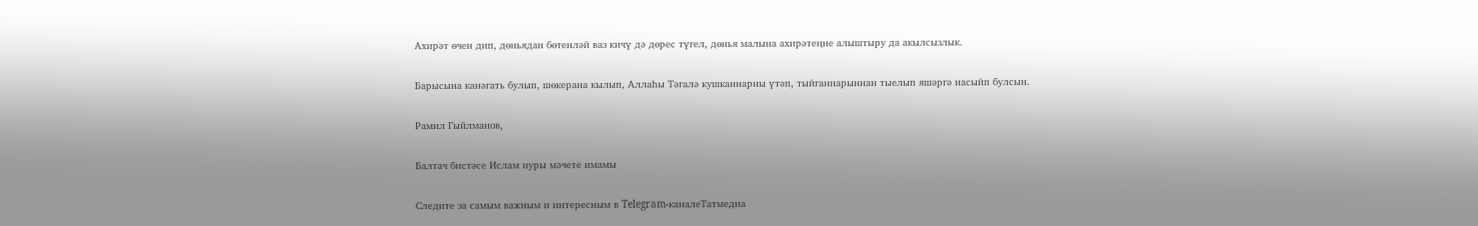Ахирәт өчен дип, дөньядан бөтенләй ваз кичү дә дөрес түгел, дөнья малына ахирәтеңне алыштыру да акылсызлык.

Барысына канәгать булып, шөкерана кылып, Аллаһы Тәгалә кушканнарны үтәп, тыйганнарыннан тыелып яшәргә насыйп булсын.

Рамил Гыйлманов,

Балтач бистәсе Ислам нуры мәчете имамы

Следите за самым важным и интересным в Telegram-каналеТатмедиа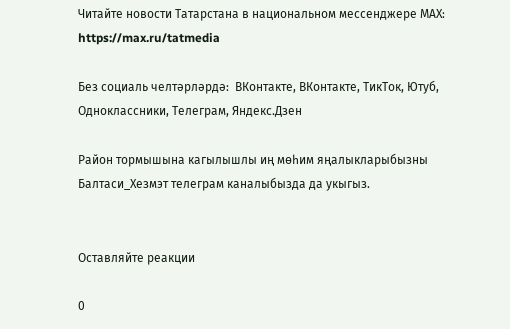Читайте новости Татарстана в национальном мессенджере MАХ: https://max.ru/tatmedia

Без социаль челтәрләрдә:  ВКонтакте, ВКонтакте, ТикТок, Ютуб, Одноклассники, Телеграм, Яндекс.Дзен

Район тормышына кагылышлы иң мөһим яңалыкларыбызны Балтаси_Хезмэт телеграм каналыбызда да укыгыз.


Оставляйте реакции

0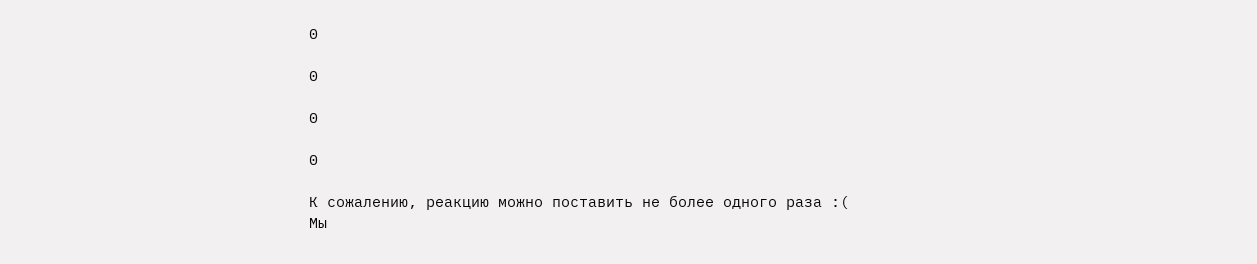0

0

0

0

К сожалению, реакцию можно поставить не более одного раза :(
Мы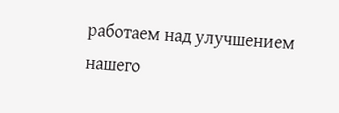работаем над улучшением нашего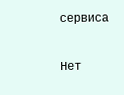сервиса

Нет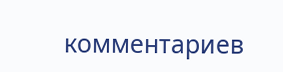комментариев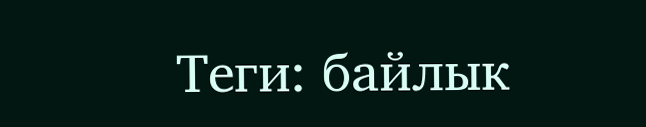Теги: байлык